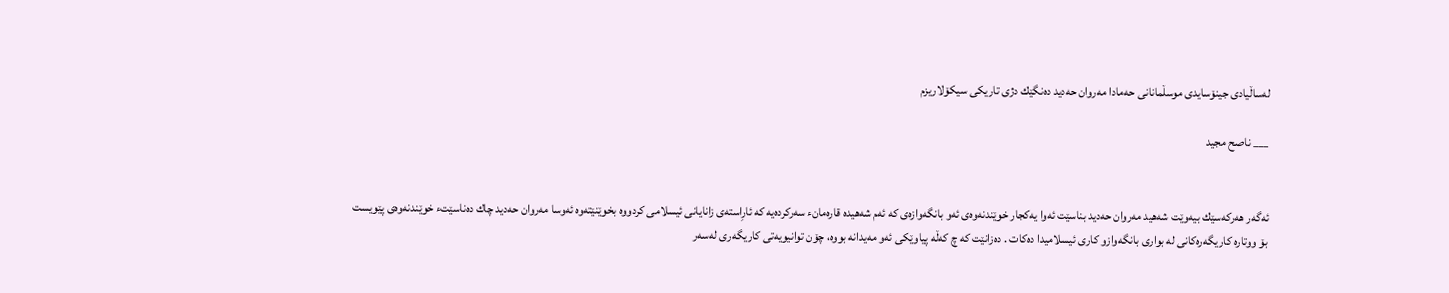له‌ساڵیادى جینۆسایدى موسڵمانانى حه‌مادا مه‌روان حه‌دید ده‌نگێك دژى تاریكى سیكۆلاریزم

___ ناصح مجید


ئه‌گه‌ر هه‌ركه‌سێك بیه‌وێت شه‌هید مه‌روان حه‌دید بناسێت ئه‌وا یه‌كجار خوێندنه‌وه‌ى ئه‌و بانگه‌وازه‌ى كه‌ ئه‌م شه‌هیده‌ قاره‌مانء سه‌ركرده‌یه‌ كه‌ ئارِاسته‌ى زانایانى ئیسلامى كردووه‌ بخوێنێته‌وه‌ ئه‌وسا مه‌روان حه‌دید چاك ده‌ناسێتء خوێندنه‌وه‌ى پێویست بۆ ووتاره‌ كاریگه‌ره‌كانی له‌ بوارى بانگه‌وازو كارى ئیسلامیدا ده‌كات . ده‌زانێت كه‌ چ كه‌ڵه‌ پیاوێكى ئه‌و مه‌یدانه‌ بووه‌، چۆن توانیویه‌تى كاریگه‌رى له‌سه‌ر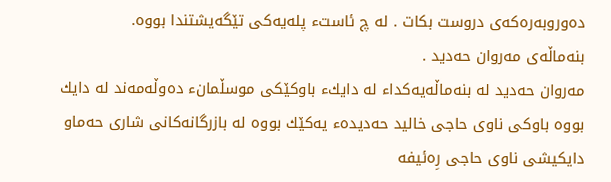ده‌وروبه‌ره‌كه‌ى دروست بكات . له‌ چ ئاستء پله‌یه‌كى تێگه‌یشتندا بووه‌.
بنه‌ماڵه‌ى مه‌روان حه‌دید .
مه‌روان حه‌دید له‌ بنه‌ماڵه‌یه‌كداء له‌ دایكء باوكێكى موسڵمانء ده‌وڵه‌مه‌ند له‌ دایك بووه‌ باوكى ناوى حاجى خالید حه‌دیده‌ء یه‌كێك بووه‌ له‌ بازرگانه‌كانى شارى حه‌ماو دایكیشى ناوى حاجى رِه‌ئیفه‌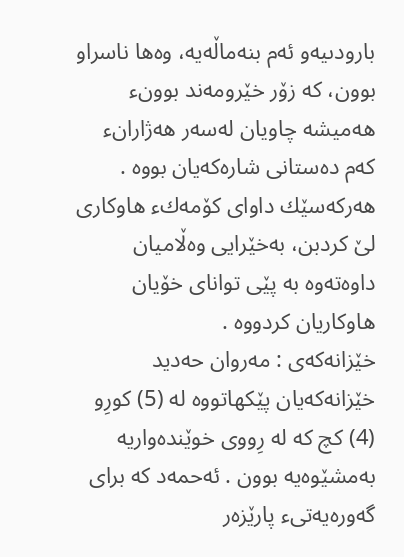بارودىیه‌و ئه‌م بنه‌ماڵه‌یه‌، وه‌ها ناسراو بوون، كه‌ زۆر خێرومه‌ند بوونء هه‌میشه‌ چاویان له‌سه‌ر هه‌ژارانء كه‌م ده‌ستانى شاره‌كه‌یان بووه‌ .
هه‌ركه‌سێك داواى كۆمه‌كء هاوكارى لێ كردبن، به‌خێرایى وه‌ڵامیان داوه‌ته‌وه‌ به‌ پێى تواناى خۆیان هاوكاریان كردووه‌ .
خێزانه‌كه‌ى : مه‌روان حه‌دید خێزانه‌كه‌یان پێكهاتووه‌ له‌ (5) كورِو (4) كچ كه‌ له‌ رِووى خوێنده‌واریه‌ به‌مشێوه‌یه‌ بوون . ئه‌حمه‌د كه‌ براى گه‌وره‌یه‌تىء پارێزه‌ر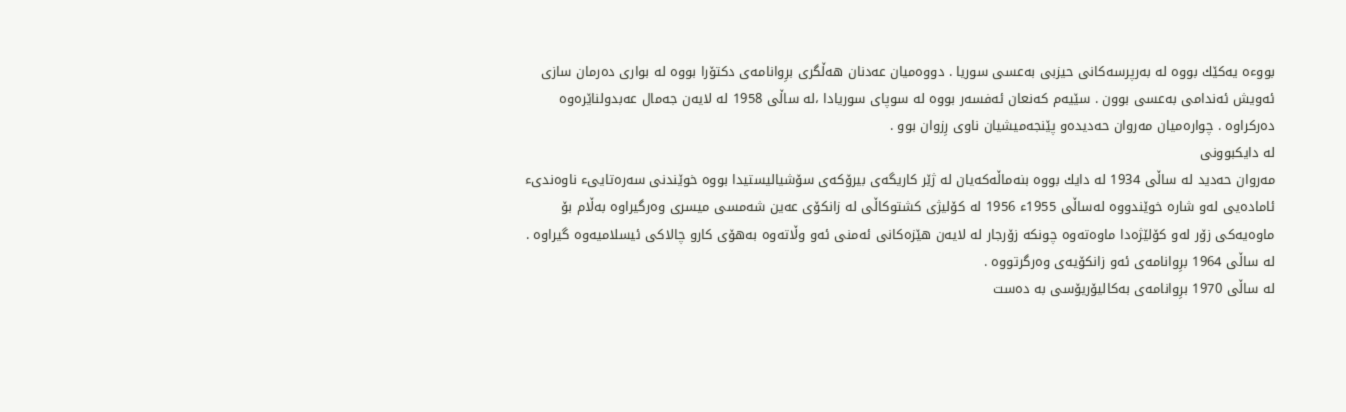بووءه‌ یه‌كێك بووه‌ له‌ به‌رپرسه‌كانى حیزبى به‌عسى سوریا . دووه‌میان عه‌دنان هه‌ڵگرى برِوانامه‌ى دكتۆرا بووه‌ له‌ بوارى ده‌رمان سازى ئه‌ویش ئه‌ندامى به‌عسى بوون . سێیه‌م كه‌نعان ئه‌فسه‌ر بووه‌ له‌ سوپاى سوریادا ،له‌ ساڵى 1958 له‌ لایه‌ن جه‌مال عه‌بدولناێره‌وه‌ ده‌ركراوه‌ . چواره‌میان مه‌روان حه‌دیده‌و پێنجه‌میشیان ناوى رِزوان بوو .
له‌ دایكبوونى
مه‌روان حه‌دید له‌ ساڵى 1934 له‌ دایك بووه‌ بنه‌ماڵه‌كه‌یان له‌ ژێر كاریگه‌ى بیرۆكه‌ى سۆشیالیستیدا بووه‌ خوێندنى سه‌ره‌تایىء ناوه‌ندىء ئاماده‌یى له‌و شاره‌ خوێندووه‌ له‌ساڵى 1955ء 1956 له‌ كۆلیژى كشتوكاڵی له‌ زانكۆى عه‌ین شه‌مسى میسرى وه‌رگیراوه‌ به‌ڵام بۆ ماوه‌یه‌كى زۆر له‌و كۆلێژه‌دا ماوه‌ته‌وه‌ چونكه‌ زۆرجار له‌ لایه‌ن هێزه‌كانى ئه‌منى ئه‌و وڵاته‌وه‌ به‌هۆى كارو چالاكى ئیسلامیه‌وه‌ گیراوه‌ . له‌ ساڵى 1964 برِوانامه‌ى ئه‌و زانكۆیه‌ى وه‌رگرتووه‌ .
له‌ ساڵى 1970 برِوانامه‌ى به‌كالیۆریۆسى به‌ ده‌ست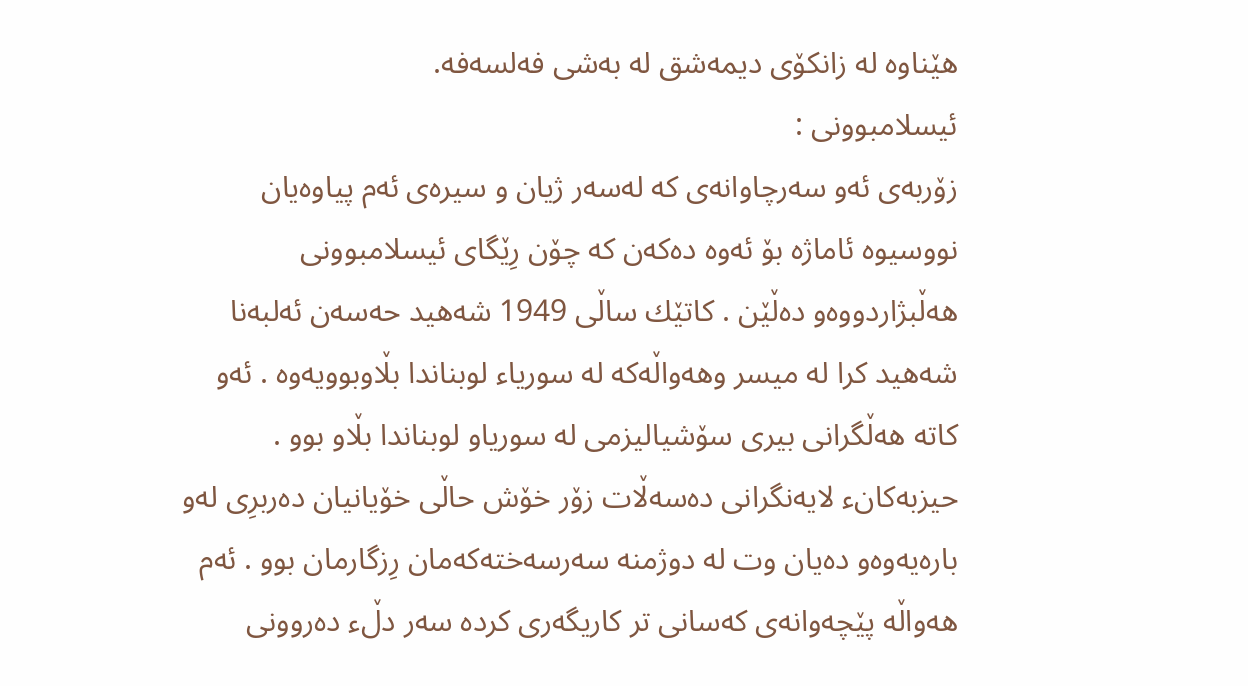هێناوه‌ له‌ زانكۆى دیمه‌شق له‌ به‌شى فه‌لسه‌فه‌.
ئیسلامبوونى :
زۆربه‌ى ئه‌و سه‌رچاوانه‌ى كه‌ له‌سه‌ر ژیان و سیره‌ى ئه‌م پیاوه‌یان نووسیوه‌ ئاماژه‌ بۆ ئه‌وه‌ ده‌كه‌ن كه‌ چۆن رِێگاى ئیسلامبوونى هه‌ڵبژاردووه‌و ده‌ڵێن . كاتێك ساڵى 1949 شه‌هید حه‌سه‌ن ئه‌لبه‌نا شه‌هید كرا له‌ میسر وهه‌واڵه‌كه‌ له‌ سوریاء لوبناندا بڵاوبوویه‌وه‌ . ئه‌و كاته‌ هه‌ڵگرانى بیرى سۆشیالیزمى له‌ سوریاو لوبناندا بڵاو بوو . حیزبه‌كانء لایه‌نگرانى ده‌سه‌ڵات زۆر خۆش حاڵى خۆیانیان ده‌ربرِى له‌و باره‌یه‌وه‌و ده‌یان وت له‌ دوژمنه‌ سه‌رسه‌خته‌كه‌مان رِزگارمان بوو . ئه‌م هه‌واڵه‌ پێچه‌وانه‌ى كه‌سانى تر كاریگه‌رى كرده‌ سه‌ر دڵء ده‌روونى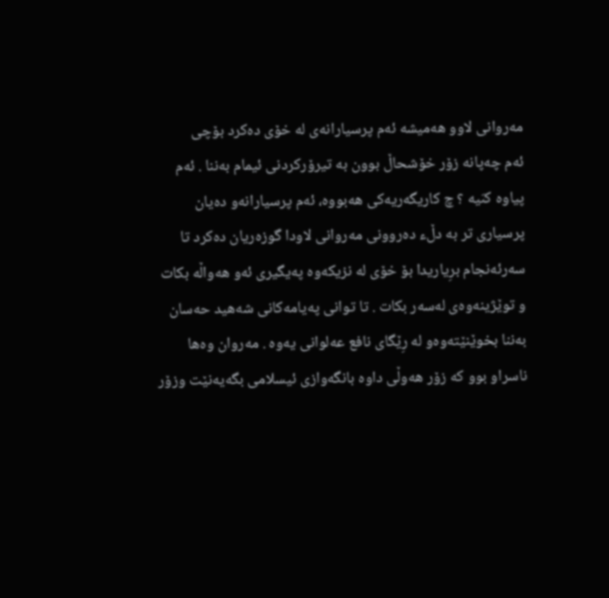مه‌روانى لاوو هه‌میشه‌ ئه‌م پرسیارانه‌ى له‌ خۆى ده‌كرد بۆچى
ئه‌م چه‌پانه‌ زۆر خۆشحاڵ بوون به‌ تیرۆركردنى ئیمام به‌ننا . ئه‌م پیاوه‌ كىَیه‌ ؟ چ كاریگه‌ریه‌كى هه‌بووه‌، ئه‌م پرسیارانه‌و ده‌یان پرسیارى تر به‌ دڵء ده‌روونى مه‌روانى لاودا گوزه‌ریان ده‌كرد تا سه‌رئه‌نجام برِیاریدا بۆ خۆى له‌ نزیكه‌وه‌ په‌یگیرى ئه‌و هه‌واڵه‌ بكات و توێژینه‌وه‌ى له‌سه‌ر بكات . تا توانى په‌یامه‌كانى شه‌هید حه‌سان به‌ننا بخوێنێته‌وه‌و له‌ رِێگاى نافع عه‌لوانى یه‌وه‌ . مه‌روان وه‌ها ناسراو بوو كه‌ زۆر هه‌وڵی داوه‌ بانگه‌وازى ئیسلامى بگه‌یه‌نێت وزۆر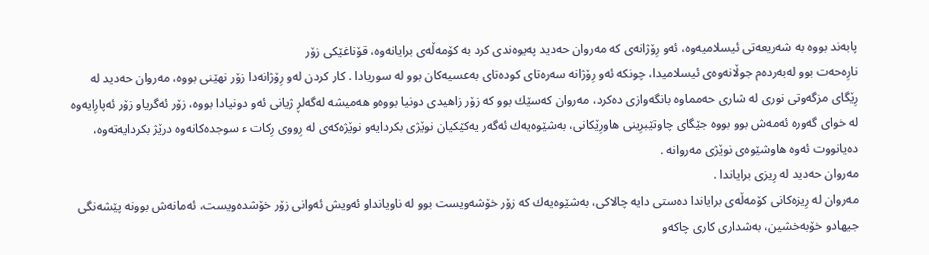پابه‌ند بووه‌ به‌ شه‌ریعه‌تى ئیسلامیه‌وه‌، ئه‌و رِۆژانه‌ى كه‌ مه‌روان حه‌دید په‌یوه‌ندى كرد به‌ كۆمه‌ڵه‌ى برایانه‌وه‌، قۆناغێكى زۆر
نارِه‌حه‌ت بوو له‌به‌رده‌م جوڵانه‌وه‌ى ئیسلامیدا، چونكه‌ ئه‌و رِۆژانه‌ سه‌ره‌تاى كوده‌تاى به‌عسیه‌كان بوو له‌ سوریادا . كار كردن له‌و رِۆژانه‌دا زۆر نهێنى بووه‌، مه‌روان حه‌دید له‌ رِێگاى مزگه‌وتى نورى له‌ شارى حه‌مماوه‌ بانگه‌وازى ده‌كرد، مه‌روان كه‌سێك بوو كه‌ زۆر زاهیدى دونیا بووه‌و هه‌میشه‌ له‌گه‌لڕ ژیانى ئه‌و دونیادا بووه‌، زۆر ئه‌گریاو زۆر ئه‌پارِایه‌وه‌ له‌ خواى گه‌وره‌ ئه‌مه‌ش بوو بووه‌ جێگاى چاوتێبرِینى هاورِێكانى، به‌شێوه‌یه‌ك ئه‌گه‌ر یه‌كێكیان نوێژى بكردایه‌و نوێژه‌كه‌ى له‌ رِووى رِكات ء سوجده‌كانه‌وه‌ درێژ بكردایه‌ته‌وه‌، ده‌یانووت ئه‌وه‌ هاوشێوه‌ى نوێژى مه‌روانه‌ .
مه‌روان حه‌دید له‌ رِیزى برایاندا .
مه‌روان له‌ رِیزه‌كانى كۆمه‌ڵه‌ى برایاندا ده‌ستى دایه‌ چالاكى، به‌شێوه‌یه‌ك كه‌ زۆر خۆشه‌ویست بوو له‌ ناویانداو ئه‌ویش ئه‌وانى زۆر خۆشده‌ویست، ئه‌مانه‌ش بوونه‌ پێشه‌نگى جیهادو خۆبه‌خشین، به‌شدارى كارى چاكه‌و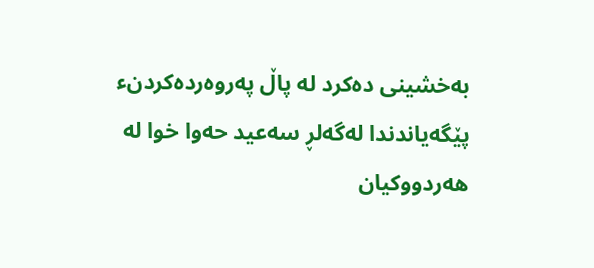به‌خشینى ده‌كرد له‌ پاڵ په‌روه‌رده‌كردنء پێگه‌یاندندا له‌گه‌لڕ سه‌عید حه‌وا خوا له‌ هه‌ردووكیان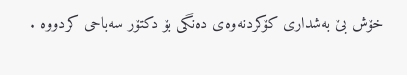خۆش بێ به‌شدارى كۆكردنه‌وه‌ى ده‌نگى بۆ دكتۆر سه‌باحى كردووه‌ .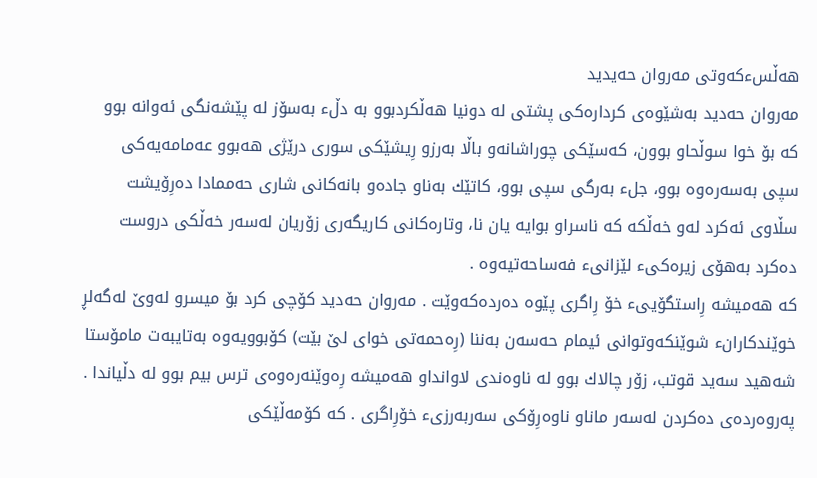هه‌ڵسءكه‌وتى مه‌روان حه‌یدید
مه‌روان حه‌دید به‌شێوه‌ى كرداره‌كى پشتى له‌ دونیا هه‌ڵكردبوو به‌ دڵء به‌سۆز له‌ پێشه‌نگى ئه‌وانه‌ بوو كه‌ بۆ خوا سوڵحاو بوون، كه‌سێكى چوراشانه‌و باڵا به‌رزو رِیشێكى سورى درێژى هه‌بوو عه‌مامه‌یه‌كى سپى به‌سه‌ره‌وه‌ بوو، جلء به‌رگى سپى بوو، كاتێك به‌ناو جاده‌و بانه‌كانى شارى حه‌ممادا ده‌رِۆیشت سڵاوى ئه‌كرد له‌و خه‌ڵكه‌ كه‌ ناسراو بوایه‌ یان نا، وتاره‌كانى كاریگه‌رى زۆریان له‌سه‌ر خه‌ڵكى دروست ده‌كرد به‌هۆى زیره‌كىء لێزانىء فه‌ساحه‌تیه‌وه‌ .
كه‌ هه‌میشه‌ رِاستگۆیىء خۆ رِاگرى پێوه‌ ده‌رده‌كه‌وێت . مه‌روان حه‌دید كۆچى كرد بۆ میسرو له‌وێ له‌گه‌لڕ خوێندكارانء شوێنكه‌وتوانى ئیمام حه‌سه‌ن به‌ننا (رِه‌حمه‌تى خواى لێ بێت) كۆبوویه‌وه‌ به‌تایبه‌ت مامۆستا شه‌هید سه‌ید قوتب، زۆر چالاك بوو له‌ ناوه‌ندى لاوانداو هه‌میشه‌ رِه‌وێنه‌ره‌وه‌ى ترس بیم بوو له‌ دڵیاندا . په‌روه‌رده‌ى ده‌كردن له‌سه‌ر ماناو ناوه‌رِۆكى سه‌ربه‌رزىء خۆرِاگرى . كه‌ كۆمه‌ڵێكى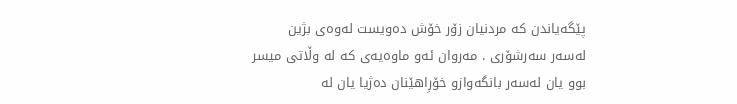پێگه‌یاندن كه‌ مردنیان زۆر خۆش ده‌ویست له‌وه‌ى بژین له‌سه‌ر سه‌رشۆرى . مه‌روان ئه‌و ماوه‌یه‌ى كه‌ له‌ وڵاتى میسر بوو یان له‌سه‌ر بانگه‌وازو خۆرِاهێنان ده‌ژیا یان له‌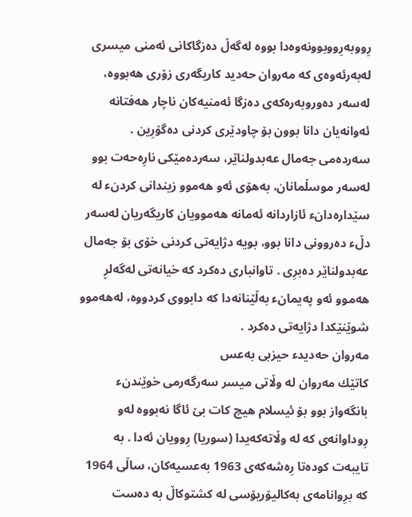رِووبه‌رِووبوونه‌وه‌دا بووه‌ له‌گه‌ڵ ده‌زگاكانى ئه‌منى میسرى له‌به‌رئه‌وه‌ى كه‌ مه‌روان حه‌دید كاریگه‌رى زۆرى هه‌بووه‌، له‌سه‌ر ده‌وروبه‌ره‌كه‌ى ده‌زگا ئه‌منیه‌كان ناچار هه‌فتانه‌ ئه‌وانه‌یان دانا بوون بۆ چاودێرى كردنى ده‌گۆرِین . سه‌رده‌مى جه‌مال عه‌بدولناێر، سه‌رده‌مێكى نارِه‌حه‌ت بوو له‌سه‌ر موسڵمانان، به‌هۆى ئه‌و هه‌موو زیندانى كردنء له‌ سێداره‌دانء ئازاردانه‌ ئه‌مانه‌ هه‌موویان كاریگه‌ریان له‌سه‌ر دڵء ده‌روونى دانا بوو، بویه‌ دژایه‌تى كردنى خۆى بۆ جه‌مال عه‌بدولناێر ده‌برِى . تاوانبارى ده‌كرد كه‌ خیانه‌تى له‌گه‌لڕ هه‌موو ئه‌و په‌یمانء به‌ڵێنانه‌دا كه‌ دابووى كردووه‌، له‌هه‌موو شوێنێكدا دژایه‌تى ده‌كرد .
مه‌روان حه‌دیدء حیزبى به‌عس
كاتێك مه‌روان له‌ وڵاتى میسر سه‌رگه‌رمى خوێندنء بانگه‌واز بوو بۆ ئیسلام هیچ كات بێ ئاگا نه‌بووه‌ له‌و رِوداوانه‌ى كه‌ له‌ وڵاته‌كه‌یدا (سوریا) رِوویان ئه‌دا . به‌ تایبه‌ت كوده‌تا رِه‌شه‌كه‌ى 1963 به‌عسیه‌كان، ساڵى 1964 كه‌ برِوانامه‌ى به‌كالیۆریۆسى له‌ كشتوكاڵ به‌ ده‌ست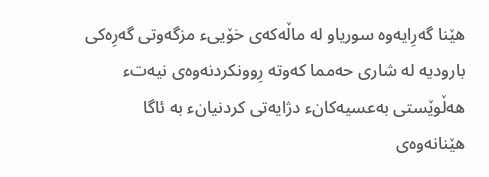هێنا گه‌رِایه‌وه‌ سوریاو له‌ ماڵه‌كه‌ى خۆیىء مزگه‌وتى گه‌رِه‌كى بارودیه‌ له‌ شارى حه‌مما كه‌وته‌ رِوونكردنه‌وه‌ى نیه‌تء هه‌ڵوێستى به‌عسیه‌كانء دژایه‌تى كردنیانء به‌ ئاگا هێنانه‌وه‌ى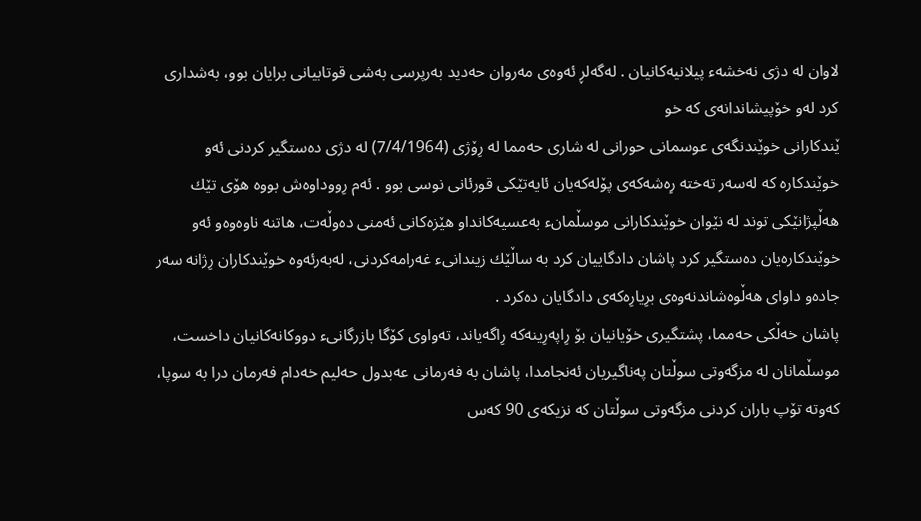لاوان له‌ دژى نه‌خشه‌ء پیلانیه‌كانیان . له‌گه‌لڕ ئه‌وه‌ى مه‌روان حه‌دید به‌رپرسى به‌شى قوتابیانى برایان بوو، به‌شدارى كرد له‌و خۆپیشاندانه‌ى كه‌ خو
ێندكارانى خوێندنگه‌ى عوسمانى حورانى له‌ شارى حه‌مما له‌ رِۆژى (7/4/1964) له‌ دژى ده‌ستگیر كردنى ئه‌و خوێندكاره‌ كه‌ له‌سه‌ر ته‌خته‌ رِه‌شه‌كه‌ى پۆله‌كه‌یان ئایه‌تێكى قورئانى نوسى بوو . ئه‌م رِووداوه‌ش بووه‌ هۆى تێك هه‌ڵپژانێكى توند له‌ نێوان خوێندكارانى موسڵمانء به‌عسیه‌كانداو هێزه‌كانى ئه‌منى ده‌وڵه‌ت، هاتنه‌ ناوه‌وه‌و ئه‌و خوێندكاره‌یان ده‌ستگیر كرد پاشان دادگاییان كرد به‌ ساڵێك زیندانىء غه‌رامه‌كردنى، له‌به‌رئه‌وه‌ خوێندكاران رِژانه‌ سه‌ر جاده‌و داواى هه‌ڵوه‌شاندنه‌وه‌ى برِیارِه‌كه‌ى دادگایان ده‌كرد .
پاشان خه‌ڵكى حه‌مما، پشتگیرى خۆیانیان بۆ رِاپه‌رِینه‌كه‌ رِاگه‌یاند، ته‌واوى كۆگا بازرگانىء دووكانه‌كانیان داخست، موسڵمانان له‌ مزگه‌وتى سوڵتان په‌ناگیریان ئه‌نجامدا، پاشان به‌ فه‌رمانى عه‌بدول حه‌لیم خه‌دام فه‌رمان درا به‌ سوپا، كه‌وته‌ تۆپ باران كردنى مزگه‌وتى سوڵتان كه‌ نزیكه‌ى 90 كه‌س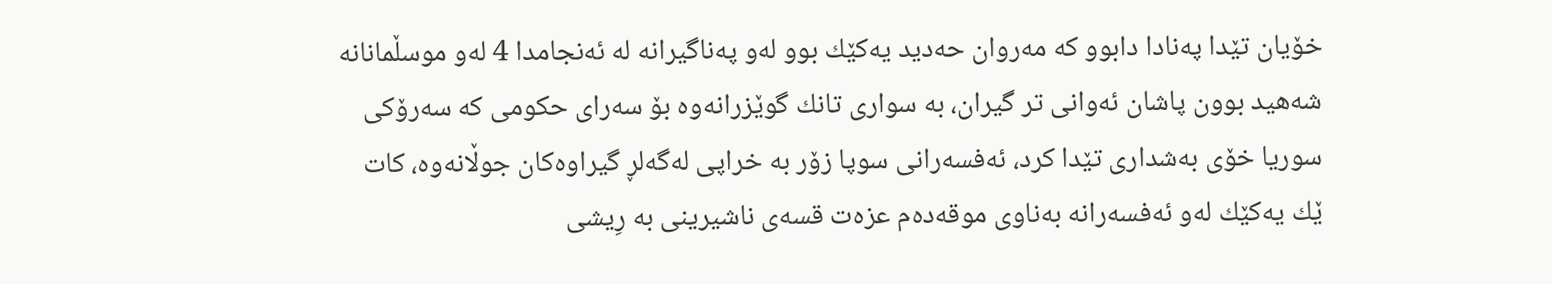خۆیان تێدا په‌نادا دابوو كه‌ مه‌روان حه‌دید یه‌كێك بوو له‌و په‌ناگیرانه‌ له‌ ئه‌نجامدا 4 له‌و موسڵمانانه‌ شه‌هید بوون پاشان ئه‌وانى تر گیران، به‌ سوارى تانك گوێزرانه‌وه‌ بۆ سه‌راى حكومى كه‌ سه‌رۆكى سوریا خۆى به‌شدارى تێدا كرد، ئه‌فسه‌رانى سوپا زۆر به‌ خراپى له‌گه‌لڕ گیراوه‌كان جوڵانه‌وه‌، كات
ێك یه‌كێك له‌و ئه‌فسه‌رانه‌ به‌ناوى موقه‌ده‌م عزه‌ت قسه‌ى ناشیرینى به‌ رِیشى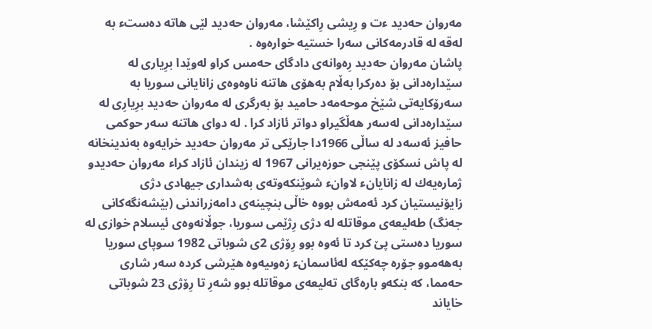مه‌روان حه‌دید ءت و رِیشى رِاكێشا، مه‌روان حه‌دید لێى هاته‌ ده‌ستء به‌ له‌قه‌ له‌ قادرمه‌كانى سه‌را خستیه‌ خواره‌وه‌ .
پاشان مه‌روان حه‌دید رِه‌وانه‌ى دادگاى حه‌مس كراو له‌وێدا برِیارى له‌ سێداره‌دانى بۆ ده‌ركرا به‌ڵام به‌هۆى هاتنه‌ ناوه‌وه‌ى زانایانى سوریا به‌ سه‌رۆكایه‌تى شێخ موحه‌مه‌د حامید بۆ به‌رگرى له‌ مه‌روان حه‌دید برِیارِى له‌ سێداره‌دانى له‌سه‌ر هه‌ڵگیراو دواتر ئازاد كرا . له‌ دواى هاتنه‌ سه‌ر حوكمى حافیز ئه‌سه‌د له‌ ساڵى 1966دا جارێكى تر مه‌روان حه‌دید خرایه‌وه‌ به‌ندینخانه‌ له‌ پاش نسكۆى پێنجى حوزه‌یرانى 1967 له‌ زیندان ئازاد كراء مه‌روان حه‌دیدو ژماره‌یه‌ك له‌ زانایانء لاوانء شوێنكه‌وته‌ى به‌شدارى جیهادى دژى زایۆنیستیان كرد ئه‌مه‌ش بووه‌ خاڵى بنچینه‌ى دامه‌زراندنى (بێشه‌نگه‌كانى جه‌نگ) طه‌لیعه‌ى موقاتله‌ له‌ دژى رِژێمى سوریا، جوڵانه‌وه‌ى ئیسلام خوازى له‌ سوریا ده‌ستى پێ كرد تا ئه‌وه‌ بوو رِۆژى 2ى شوباتى 1982 سوپاى سوریا به‌هه‌موو جۆره‌ چه‌كێكه‌ له‌ئاسمانء زه‌وىیه‌وه‌ هێرشى كرده‌ سه‌ر شارى حه‌مما، كه‌ بنكه‌و باره‌گاى ته‌لیعه‌ى موقاتله‌ بوو شه‌رِ تا رِۆژى 23 شوباتى خایاند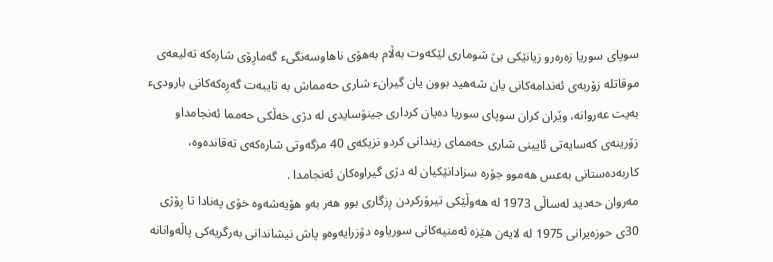سوپاى سوریا زه‌ره‌رو زیانێكى بێ شومارى لێكه‌وت به‌ڵام به‌هۆى ناهاوسه‌نگىء گه‌مارِۆى شاره‌كه‌ ته‌لیعه‌ى موقاتله‌ زۆربه‌ى ئه‌ندامه‌كانى یان شه‌هید بوون یان گیرانء شارى حه‌مماش به‌ تایبه‌ت گه‌رِه‌كه‌كانى بارودىء به‌یت عه‌روانه‌، وێران كران سوپاى سوریا ده‌یان كردارى جینۆسایدى له‌ دژى خه‌ڵكى حه‌مما ئه‌نجامداو زۆرینه‌ى كه‌سایه‌تى ئایینى شارى حه‌مماى زیندانى كردو نزیكه‌ى 40 مزگه‌وتى شاره‌كه‌ى ته‌قانده‌وه‌، كاربه‌ده‌ستانى به‌عس هه‌موو جۆره‌ سزادانێكیان له‌ دژى گیراوه‌كان ئه‌نجامدا .
مه‌روان حه‌دید له‌ساڵى 1973 له‌ هه‌وڵێكى تیرۆركردن رِزگارى بوو هه‌ر به‌و هۆیه‌شه‌وه‌ خۆى په‌نادا تا رِۆژى 30ى حوزه‌یرانى 1975 له‌ لایه‌ن هێزه‌ ئه‌منیه‌كانى سوریاوه‌ دۆزرایه‌وه‌و پاش نیشاندانى به‌رگریه‌كى پاڵه‌وانانه‌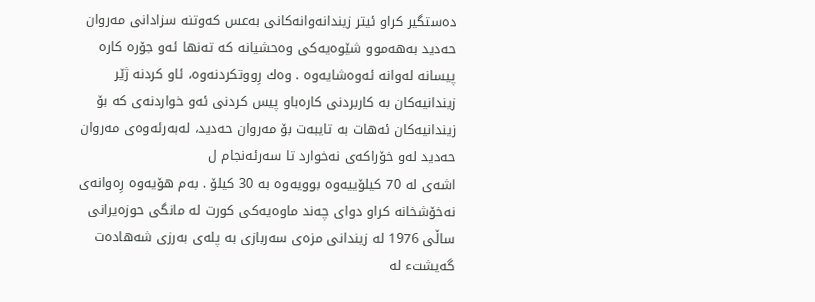ده‌ستگیر كراو ئیتر زیندانه‌وانه‌كانى به‌عس كه‌وتنه‌ سزادانى مه‌روان حه‌دید به‌هه‌موو شێوه‌یه‌كى وه‌حشیانه‌ كه‌ ته‌نها ئه‌و جۆره‌ كاره‌ پیسانه‌ له‌وانه‌ ئه‌وه‌شایه‌وه‌ . وه‌ك رِووتكردنه‌وه‌، ئاو كردنه‌ ژێر زیندانیه‌كان به‌ كاربردنى كاره‌باو پیس كردنى ئه‌و خواردنه‌ى كه‌ بۆ زیندانیه‌كان ئه‌هات به‌ تایبه‌ت بۆ مه‌روان حه‌دید، له‌به‌رئه‌وه‌ى مه‌روان حه‌دید له‌و خۆراكه‌ى نه‌خوارد تا سه‌رئه‌نجام ل
اشه‌ى له‌ 70 كیلۆییه‌وه‌ بوویه‌وه‌ به‌ 30 كیلۆ . به‌م هۆیه‌وه‌ رِه‌وانه‌ى نه‌خۆشخانه‌ كراو دواى چه‌ند ماوه‌یه‌كى كورت له‌ مانگى حوزه‌یرانى ساڵى 1976 له‌ زیندانى مزه‌ى سه‌ربازى به‌ پله‌ى به‌رزى شه‌هاده‌ت گه‌یشتء له‌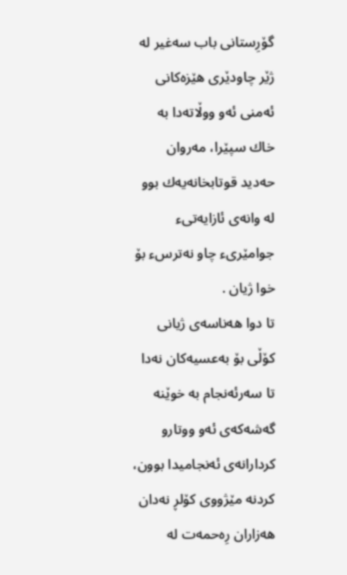گۆرِستانى باب سه‌غیر له‌ ژێر چاودێرى هێزه‌كانى ئه‌منى ئه‌و ووڵاته‌دا به‌ خاك سپێرا، مه‌روان حه‌دید قوتابخانه‌یه‌ك بوو له‌ وانه‌ى ئازایه‌تىء جوامێرىء چاو نه‌ترسء بۆ خوا ژیان .
تا دوا هه‌ناسه‌ى ژیانى كۆڵى بۆ به‌عسیه‌كان نه‌دا تا سه‌رئه‌نجام به‌ خوێنه‌ گه‌شه‌كه‌ى ئه‌و ووتارو كردارانه‌ى ئه‌نجامیدا بوون، كردنه‌ مێژووى كۆلڕ نه‌دان هه‌زاران رِه‌حمه‌ت له‌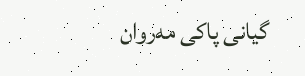گیانى پاكى مه‌روان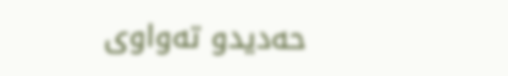حه‌دیدو ته‌واوى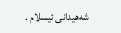شه‌هیدانى ئیسلام .